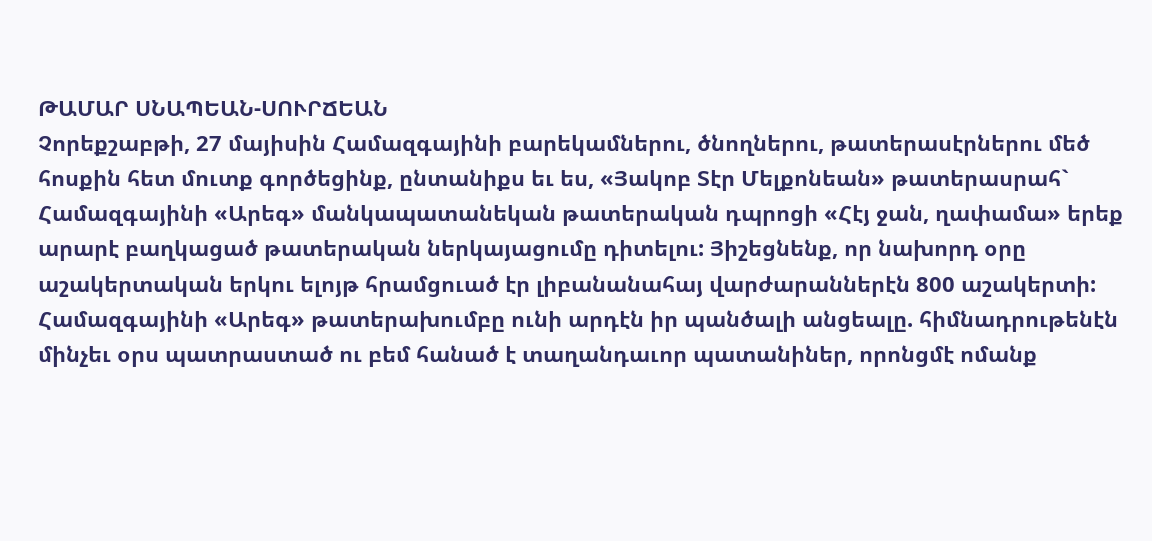ԹԱՄԱՐ ՍՆԱՊԵԱՆ-ՍՈՒՐՃԵԱՆ
Չորեքշաբթի, 27 մայիսին Համազգայինի բարեկամներու, ծնողներու, թատերասէրներու մեծ հոսքին հետ մուտք գործեցինք, ընտանիքս եւ ես, «Յակոբ Տէր Մելքոնեան» թատերասրահ` Համազգայինի «Արեգ» մանկապատանեկան թատերական դպրոցի «Հէյ ջան, ղափամա» երեք արարէ բաղկացած թատերական ներկայացումը դիտելու: Յիշեցնենք, որ նախորդ օրը աշակերտական երկու ելոյթ հրամցուած էր լիբանանահայ վարժարաններէն 800 աշակերտի:
Համազգայինի «Արեգ» թատերախումբը ունի արդէն իր պանծալի անցեալը. հիմնադրութենէն մինչեւ օրս պատրաստած ու բեմ հանած է տաղանդաւոր պատանիներ, որոնցմէ ոմանք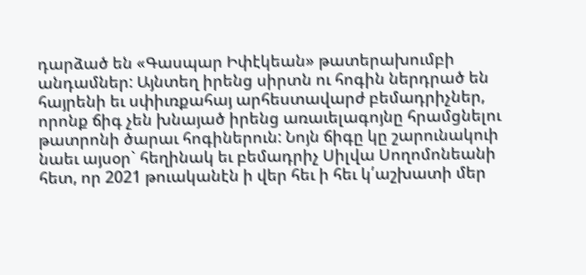դարձած են «Գասպար Իփէկեան» թատերախումբի անդամներ: Այնտեղ իրենց սիրտն ու հոգին ներդրած են հայրենի եւ սփիւռքահայ արհեստավարժ բեմադրիչներ, որոնք ճիգ չեն խնայած իրենց առաւելագոյնը հրամցնելու թատրոնի ծարաւ հոգիներուն: Նոյն ճիգը կը շարունակուի նաեւ այսօր` հեղինակ եւ բեմադրիչ Սիլվա Սողոմոնեանի հետ, որ 2021 թուականէն ի վեր հեւ ի հեւ կ՛աշխատի մեր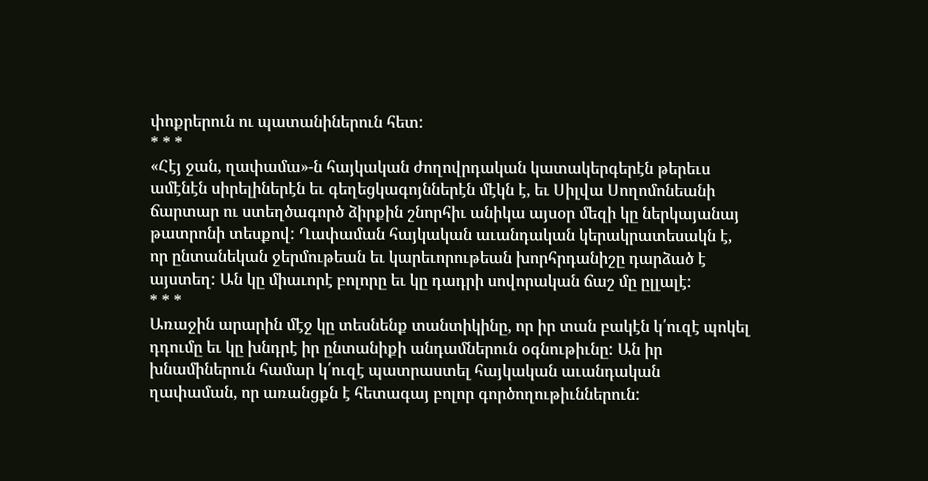փոքրերուն ու պատանիներուն հետ:
* * *
«Հէյ ջան, ղափամա»-ն հայկական ժողովրդական կատակերգերէն թերեւս ամէնէն սիրելիներէն եւ գեղեցկագոյններէն մէկն է, եւ Սիլվա Սողոմոնեանի ճարտար ու ստեղծագործ ձիրքին շնորհիւ անիկա այսօր մեզի կը ներկայանայ թատրոնի տեսքով: Ղափաման հայկական աւանդական կերակրատեսակն է, որ ընտանեկան ջերմութեան եւ կարեւորութեան խորհրդանիշը դարձած է այստեղ: Ան կը միաւորէ բոլորը եւ կը դադրի սովորական ճաշ մը ըլլալէ:
* * *
Առաջին արարին մէջ կը տեսնենք տանտիկինը, որ իր տան բակէն կ՛ուզէ պոկել դդումը եւ կը խնդրէ իր ընտանիքի անդամներուն օգնութիւնը: Ան իր խնամիներուն համար կ՛ուզէ պատրաստել հայկական աւանդական ղափաման, որ առանցքն է հետագայ բոլոր գործողութիւններուն: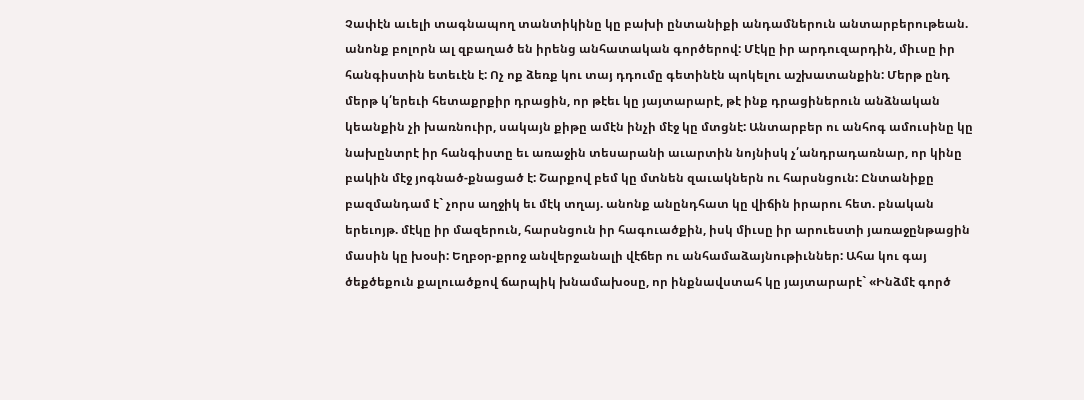Չափէն աւելի տագնապող տանտիկինը կը բախի ընտանիքի անդամներուն անտարբերութեան. անոնք բոլորն ալ զբաղած են իրենց անհատական գործերով: Մէկը իր արդուզարդին, միւսը իր հանգիստին ետեւէն է: Ոչ ոք ձեռք կու տայ դդումը գետինէն պոկելու աշխատանքին: Մերթ ընդ մերթ կ՛երեւի հետաքրքիր դրացին, որ թէեւ կը յայտարարէ, թէ ինք դրացիներուն անձնական կեանքին չի խառնուիր, սակայն քիթը ամէն ինչի մէջ կը մտցնէ: Անտարբեր ու անհոգ ամուսինը կը նախընտրէ իր հանգիստը եւ առաջին տեսարանի աւարտին նոյնիսկ չ՛անդրադառնար, որ կինը բակին մէջ յոգնած-քնացած է: Շարքով բեմ կը մտնեն զաւակներն ու հարսնցուն: Ընտանիքը բազմանդամ է` չորս աղջիկ եւ մէկ տղայ. անոնք անընդհատ կը վիճին իրարու հետ. բնական երեւոյթ. մէկը իր մազերուն, հարսնցուն իր հագուածքին, իսկ միւսը իր արուեստի յառաջընթացին մասին կը խօսի: Եղբօր-քրոջ անվերջանալի վէճեր ու անհամաձայնութիւններ: Ահա կու գայ ծեքծեքուն քալուածքով ճարպիկ խնամախօսը, որ ինքնավստահ կը յայտարարէ` «Ինձմէ գործ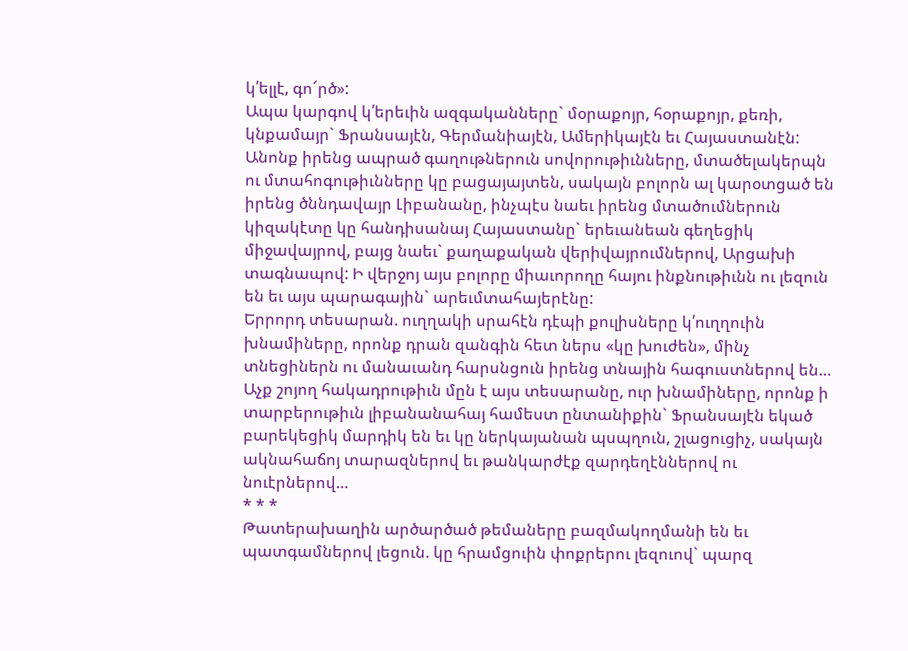կ՛ելլէ, գո՜րծ»:
Ապա կարգով կ՛երեւին ազգականները` մօրաքոյր, հօրաքոյր, քեռի, կնքամայր` Ֆրանսայէն, Գերմանիայէն, Ամերիկայէն եւ Հայաստանէն: Անոնք իրենց ապրած գաղութներուն սովորութիւնները, մտածելակերպն ու մտահոգութիւնները կը բացայայտեն, սակայն բոլորն ալ կարօտցած են իրենց ծննդավայր Լիբանանը, ինչպէս նաեւ իրենց մտածումներուն կիզակէտը կը հանդիսանայ Հայաստանը` երեւանեան գեղեցիկ միջավայրով, բայց նաեւ` քաղաքական վերիվայրումներով, Արցախի տագնապով: Ի վերջոյ այս բոլորը միաւորողը հայու ինքնութիւնն ու լեզուն են եւ այս պարագային` արեւմտահայերէնը:
Երրորդ տեսարան. ուղղակի սրահէն դէպի քուլիսները կ՛ուղղուին խնամիները, որոնք դրան զանգին հետ ներս «կը խուժեն», մինչ տնեցիներն ու մանաւանդ հարսնցուն իրենց տնային հագուստներով են… Աչք շոյող հակադրութիւն մըն է այս տեսարանը, ուր խնամիները, որոնք ի տարբերութիւն լիբանանահայ համեստ ընտանիքին` Ֆրանսայէն եկած բարեկեցիկ մարդիկ են եւ կը ներկայանան պսպղուն, շլացուցիչ, սակայն ակնահաճոյ տարազներով եւ թանկարժէք զարդեղէններով ու նուէրներով…
* * *
Թատերախաղին արծարծած թեմաները բազմակողմանի են եւ պատգամներով լեցուն. կը հրամցուին փոքրերու լեզուով` պարզ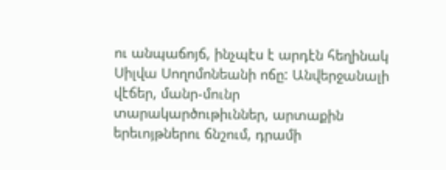ու անպաճոյճ, ինչպէս է արդէն հեղինակ Սիլվա Սողոմոնեանի ոճը: Անվերջանալի վէճեր, մանր-մունր տարակարծութիւններ, արտաքին երեւոյթներու ճնշում, դրամի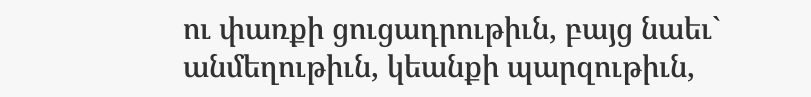ու փառքի ցուցադրութիւն, բայց նաեւ` անմեղութիւն, կեանքի պարզութիւն,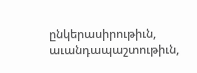ընկերասիրութիւն, աւանդապաշտութիւն,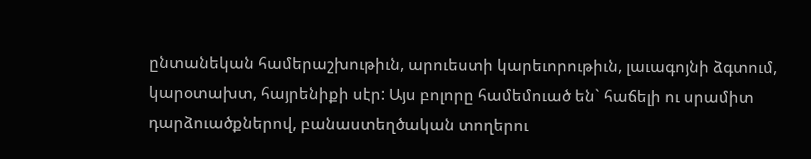ընտանեկան համերաշխութիւն, արուեստի կարեւորութիւն, լաւագոյնի ձգտում, կարօտախտ, հայրենիքի սէր: Այս բոլորը համեմուած են` հաճելի ու սրամիտ դարձուածքներով, բանաստեղծական տողերու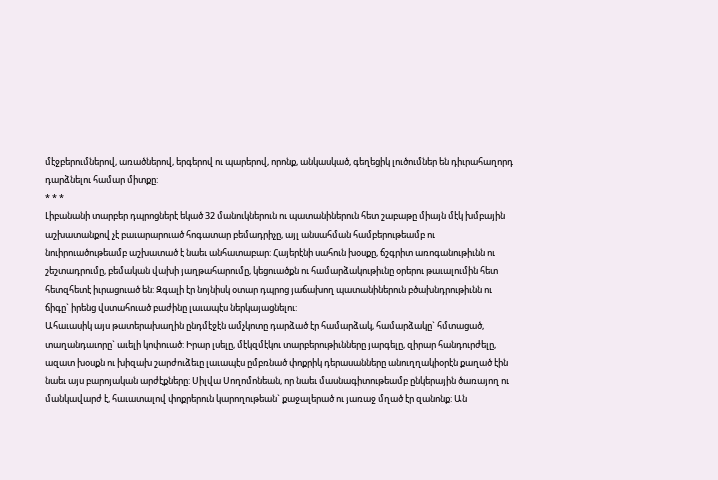մէջբերումներով, առածներով, երգերով ու պարերով, որոնք, անկասկած, գեղեցիկ լուծումներ են դիւրահաղորդ դարձնելու համար միտքը:
* * *
Լիբանանի տարբեր դպրոցներէ եկած 32 մանուկներուն ու պատանիներուն հետ շաբաթը միայն մէկ խմբային աշխատանքով չէ բաւարարուած հոգատար բեմադրիչը, այլ անսահման համբերութեամբ ու նուիրուածութեամբ աշխատած է նաեւ անհատաբար: Հայերէնի սահուն խօսքը, ճշգրիտ առոգանութիւնն ու շեշտադրումը, բեմական վախի յաղթահարումը, կեցուածքն ու համարձակութիւնը օրերու թաւալումին հետ հետզհետէ իւրացուած են: Զգալի էր նոյնիսկ օտար դպրոց յաճախող պատանիներուն բծախնդրութիւնն ու ճիգը` իրենց վստահուած բաժինը լաւապէս ներկայացնելու:
Ահաւասիկ այս թատերախաղին ընդմէջէն ամչկոտը դարձած էր համարձակ, համարձակը` հմտացած, տաղանդաւորը` աւելի կոփուած: Իրար լսելը, մէկզմէկու տարբերութիւնները յարգելը, զիրար հանդուրժելը, ազատ խօսքն ու խիզախ շարժուձեւը լաւապէս ըմբռնած փոքրիկ դերասանները անուղղակիօրէն քաղած էին նաեւ այս բարոյական արժէքները: Սիլվա Սողոմոնեան, որ նաեւ մասնագիտութեամբ ընկերային ծառայող ու մանկավարժ է, հաւատալով փոքրերուն կարողութեան` քաջալերած ու յառաջ մղած էր զանոնք: Ան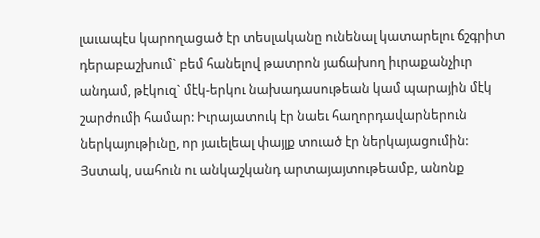լաւապէս կարողացած էր տեսլականը ունենալ կատարելու ճշգրիտ դերաբաշխում` բեմ հանելով թատրոն յաճախող իւրաքանչիւր անդամ, թէկուզ` մէկ-երկու նախադասութեան կամ պարային մէկ շարժումի համար: Իւրայատուկ էր նաեւ հաղորդավարներուն ներկայութիւնը, որ յաւելեալ փայլք տուած էր ներկայացումին: Յստակ, սահուն ու անկաշկանդ արտայայտութեամբ, անոնք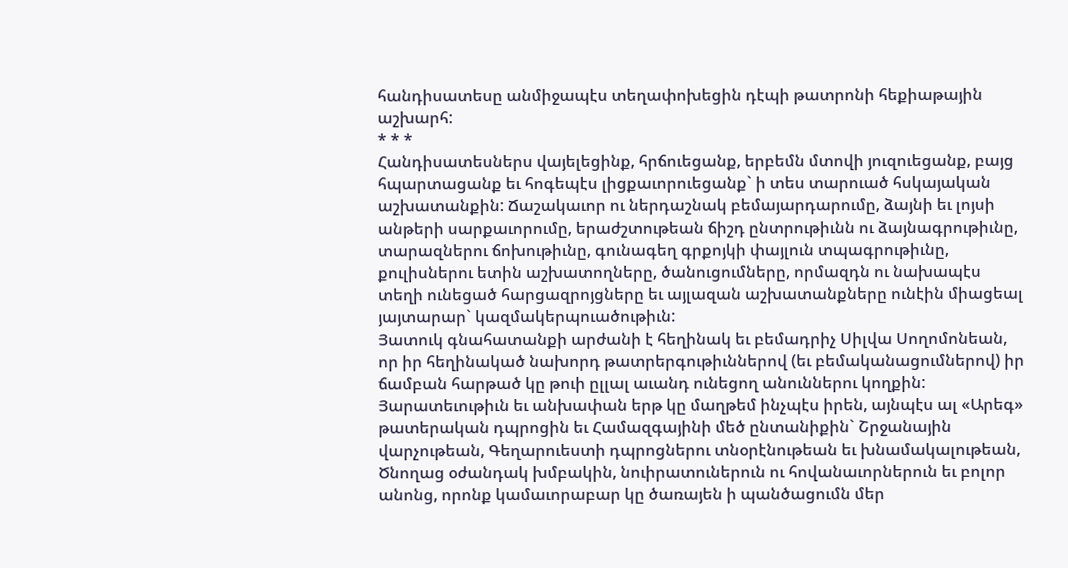հանդիսատեսը անմիջապէս տեղափոխեցին դէպի թատրոնի հեքիաթային աշխարհ:
* * *
Հանդիսատեսներս վայելեցինք, հրճուեցանք, երբեմն մտովի յուզուեցանք, բայց հպարտացանք եւ հոգեպէս լիցքաւորուեցանք` ի տես տարուած հսկայական աշխատանքին: Ճաշակաւոր ու ներդաշնակ բեմայարդարումը, ձայնի եւ լոյսի անթերի սարքաւորումը, երաժշտութեան ճիշդ ընտրութիւնն ու ձայնագրութիւնը, տարազներու ճոխութիւնը, գունագեղ գրքոյկի փայլուն տպագրութիւնը, քուլիսներու ետին աշխատողները, ծանուցումները, որմազդն ու նախապէս տեղի ունեցած հարցազրոյցները եւ այլազան աշխատանքները ունէին միացեալ յայտարար` կազմակերպուածութիւն:
Յատուկ գնահատանքի արժանի է հեղինակ եւ բեմադրիչ Սիլվա Սողոմոնեան, որ իր հեղինակած նախորդ թատրերգութիւններով (եւ բեմականացումներով) իր ճամբան հարթած կը թուի ըլլալ աւանդ ունեցող անուններու կողքին: Յարատեւութիւն եւ անխափան երթ կը մաղթեմ ինչպէս իրեն, այնպէս ալ «Արեգ» թատերական դպրոցին եւ Համազգայինի մեծ ընտանիքին` Շրջանային վարչութեան, Գեղարուեստի դպրոցներու տնօրէնութեան եւ խնամակալութեան, Ծնողաց օժանդակ խմբակին, նուիրատուներուն ու հովանաւորներուն եւ բոլոր անոնց, որոնք կամաւորաբար կը ծառայեն ի պանծացումն մեր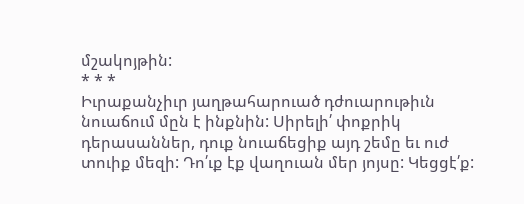մշակոյթին:
* * *
Իւրաքանչիւր յաղթահարուած դժուարութիւն նուաճում մըն է ինքնին: Սիրելի՛ փոքրիկ դերասաններ, դուք նուաճեցիք այդ շեմը եւ ուժ տուիք մեզի: Դո՛ւք էք վաղուան մեր յոյսը: Կեցցէ՛ք: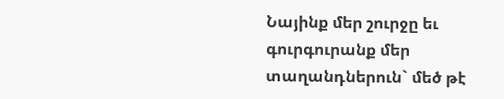Նայինք մեր շուրջը եւ գուրգուրանք մեր տաղանդներուն` մեծ թէ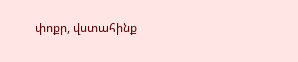փոքր, վստահինք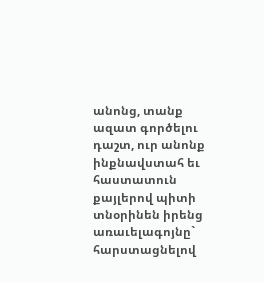անոնց, տանք ազատ գործելու դաշտ, ուր անոնք ինքնավստահ եւ հաստատուն քայլերով պիտի տնօրինեն իրենց առաւելագոյնը` հարստացնելով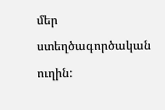մեր ստեղծագործական ուղին: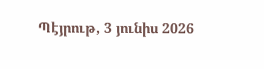Պէյրութ, 3 յունիս 2026